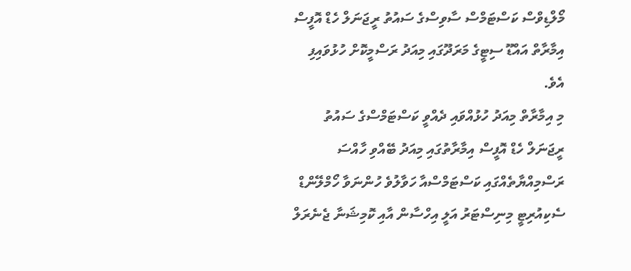މޯލްޑިވްސް ކަސްޓަމްސް ސާވިސްގެ ސައުތު ރީޖަނަލް ހެޑް އޮފީސް އިމާރާތް އައްޑޫ ސިޓީގެ މަރަދޫގައި މިއަދު ރަސްމީކޮށް ހުޅުވައިފި އެވެ.
މި އިމާރާތް މިއަދު ހުޅުއްވައި ދެއްވީ ކަސްޓަމްސްގެ ސައުތު ރީޖަނަލް ހެޑް އޮފީސް އިމާރާތުގައި މިއަދު ބޭއްވި ހާއްސަ ރަސްމިއްޔާތެއްގައި ކަސްޓަމްސްއާ ހަވާލުވެ ހުންނަވާ ހޯމްލޭންޑް ސެކިއުރިޓީ މިނިސްޓަރު އަލީ އިހްސާން އާއި ކޮމިޝަނާ ޖެނެރަލް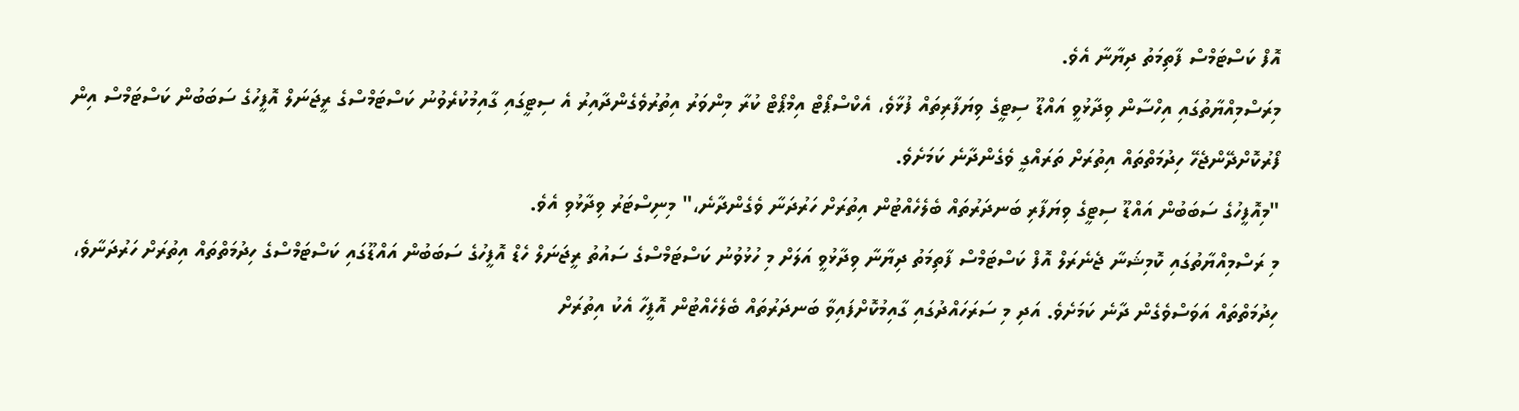އޮފް ކަސްޓަމްސް ފާތިމަތު ދިޔާނާ އެވެ.
މިރަސްމިއްޔާތުގައި އިހްސާން ވިދާޅުވީ އައްޑޫ ސިޓީގެ ވިޔަފާރިތައް ފުޅާވެ، އެކްސްޕޯޓް އިމްޕޯޓް ކުރާ މިންވަރު އިތުރުވެގެންދާއިރު އެ ސިޓީގައި ގާއިމުކުރެވުނު ކަސްޓަމްސްގެ ރީޖަނަލް އޮފީހުގެ ސަބަބުން ކަސްޓަމްސް އިން ފޯރުކޮށްދޭންޖެހޭ ހިދުމަތްތައް އިތުރަށް ތަރައްގީ ވެގެންދާނެ ކަމަށެވެ.
"މިއޮފީހުގެ ސަބަބުން އައްޑޫ ސިޓީގެ ވިޔަފާރި ބަނދަރުތައް ބެލެހެއްޓުން އިތުރަށް ހަރުދަނާ ވެގެންދާނެ،" މިނިސްޓަރު ވިދާޅުވި އެވެ.
މި ރަސްމިއްޔާތުގައި ކޮމިޝަނާ ޖެނެރަލް އޮފް ކަސްޓަމްސް ފާތިމަތު ދިޔާނާ ވިދާޅުވީ އަލަށް މި ހުޅުވުނު ކަސްޓަމްސްގެ ސައުތު ރީޖަނަލް ހެޑް އޮފީހުގެ ސަބަބުން އައްޑޫގައި ކަސްޓަމްސްގެ ހިދުމަތްތައް އިތުރަށް ހަރުދަނާވެ، ހިދުމަތްތައް އަވަސްވެގެން ދާނެ ކަމަށެވެ. އަދި މި ސަރަހައްދުގައި ގާއިމުކޮށްފައިވާ ބަނދަރުތައް ބެލެހެއްޓުން އޮފީހާ އެކު އިތުރަށް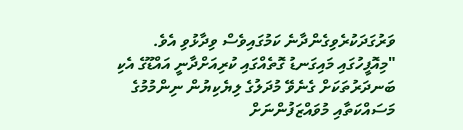ވަރުގަދަކުރެވިގެންދާނެ ކަމުގައިވެސް ވިދާޅުވި އެވެ.
"މިއޮފީހުގައި މައިގަނޑު ގޮތެއްގައި ކުރިއަށްދާނީ އައްޑޫގެ އެކި ބަނދަރުތަކަށް ގެނެވޭ މުދަލުގެ ލިޔެކިޔުން ނިންމުމުގެ މަސައްކަތާއި މުވައްޒަފުންނަށް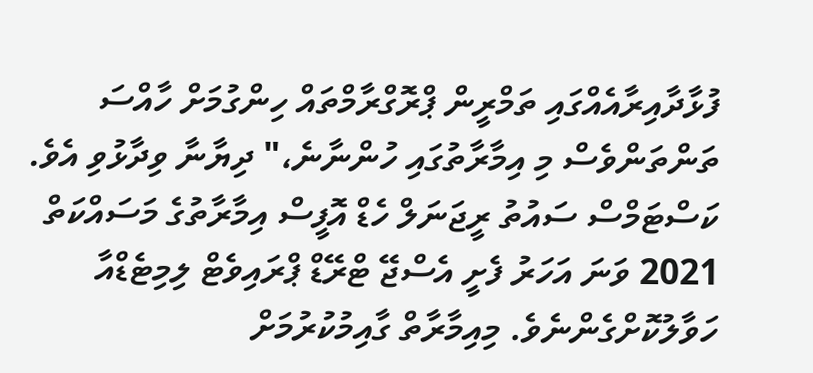ފުޅާދާއިރާއެއްގައި ތަމްރީން ޕްރޮގްރާމްތައް ހިންގުމަށް ހާއްސަ ތަންތަންވެސް މި އިމާރާތުގައި ހުންނާނެ،" ދިޔާނާ ވިދާޅުވި އެވެ.
ކަސްޓަމްސް ސައުތު ރީޖަނަލް ހެޑް އޮފީސް އިމާރާތުގެ މަސައްކަތް 2021 ވަނަ އަހަރު ފެށީ އެސްޖޭ ޓްރޭޑް ޕްރައިވެޓް ލިމިޓެޑްއާ ހަވާލުކޮށްގެންނެވެ. މިއިމާރާތް ގާއިމުކުރުމަށް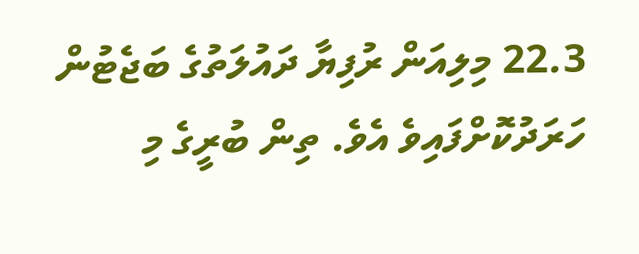22.3 މިލިއަން ރުފިޔާ ދައުލަތުގެ ބަޖެޓުން ހަރަދުކޮށްފައިވެ އެވެ. ތިން ބުރީގެ މި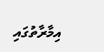އިމާރާތުގައި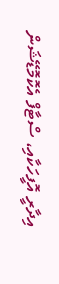އިދާރީ އޮފީހަކާއި، ސްޓާފް އެކޮމޮޑޭޝަން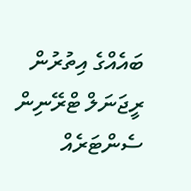ބައެއްގެ އިތުރުން ރީޖަނަލް ޓްރޭނިން ސެންޓަރެއް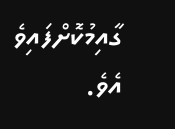ގާއިމުކޮށްފައިވެ އެވެ.